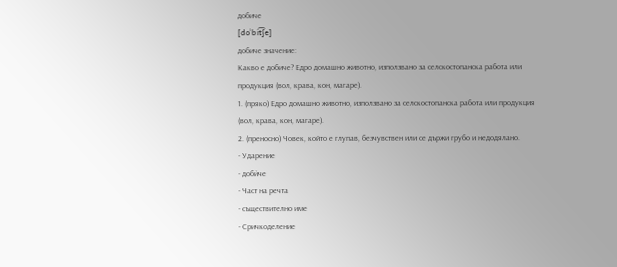добиче
[doˈbit͡ʃe]
добиче значение:
Какво е добиче? Едро домашно животно, използвано за селскостопанска работа или продукция (вол, крава, кон, магаре).
1. (пряко) Едро домашно животно, използвано за селскостопанска работа или продукция (вол, крава, кон, магаре).
2. (преносно) Човек, който е глупав, безчувствен или се държи грубо и недодялано.
- Ударение
- добѝче
- Част на речта
- съществително име
- Сричкоделение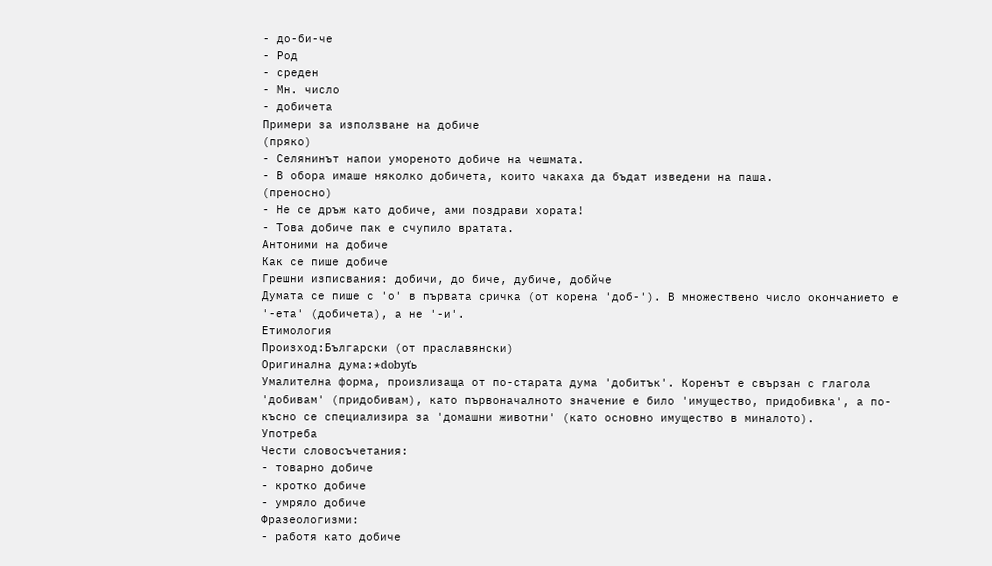- до-би-че
- Род
- среден
- Мн. число
- добичета
Примери за използване на добиче
(пряко)
- Селянинът напои умореното добиче на чешмата.
- В обора имаше няколко добичета, които чакаха да бъдат изведени на паша.
(преносно)
- Не се дръж като добиче, ами поздрави хората!
- Това добиче пак е счупило вратата.
Антоними на добиче
Как се пише добиче
Грешни изписвания: добичи, до биче, дубиче, добйче
Думата се пише с 'о' в първата сричка (от корена 'доб-'). В множествено число окончанието е '-ета' (добичета), а не '-и'.
Етимология
Произход:Български (от праславянски)
Оригинална дума:*dobyťь
Умалителна форма, произлизаща от по-старата дума 'добитък'. Коренът е свързан с глагола 'добивам' (придобивам), като първоначалното значение е било 'имущество, придобивка', а по-късно се специализира за 'домашни животни' (като основно имущество в миналото).
Употреба
Чести словосъчетания:
- товарно добиче
- кротко добиче
- умряло добиче
Фразеологизми:
- работя като добиче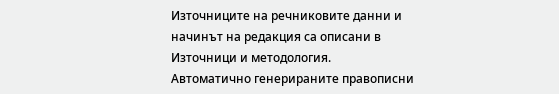Източниците на речниковите данни и начинът на редакция са описани в Източници и методология.
Автоматично генерираните правописни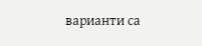варианти са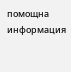помощна информация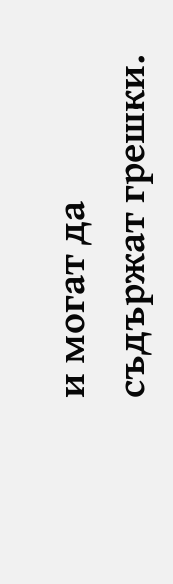и могат да съдържат грешки.